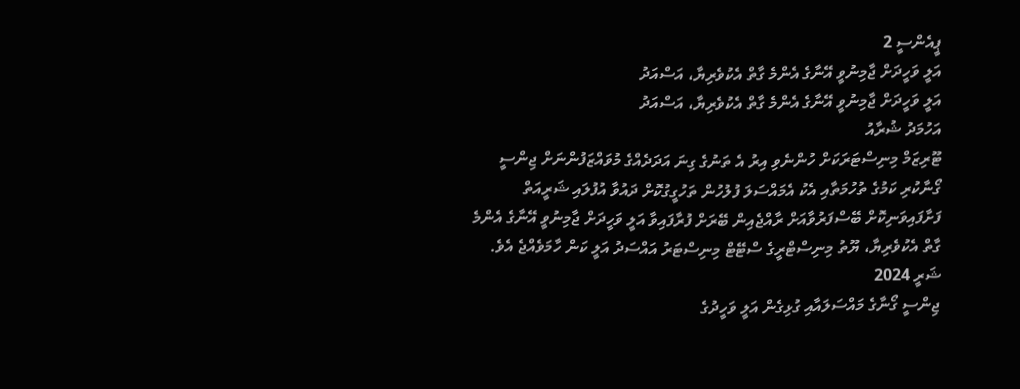ޕީއެންސީ 2
އަލީ ވަހީދަށް ޖާމިނުވީ އޭނާގެ އެންމެ ގާތް އެކުވެރިޔާ، އަސްއަދު
އަލީ ވަހީދަށް ޖާމިނުވީ އޭނާގެ އެންމެ ގާތް އެކުވެރިޔާ، އަސްއަދު
އަހުމަދު ޝުރާއު
ޓޫރިޒަމް މިނިސްޓަރަކަށް ހުންނެވި އިރު އެ ތަނުގެ ގިނަ އަދަދެއްގެ މުވައްޒަފުންނަށް ޖިންސީ ގޯނާކުރި ކަމުގެ ތުހުމަތާއި އެކު އެމައްސަލަ ފުލުހުން ތަހުގީގުކޮށް ދައުވާ އުފުލައި ޝަރީއަތް ފަށާފައިވަނިކޮށް ބޭސްފަރުވާއަށް ރާއްޖެއިން ބޭރަށް ފުރާފައިވާ އަލީ ވަހީދަށް ޖާމިނުވީ އޭނާގެ އެންމެ ގާތް އެކުވެރިޔާ، ޔޫތު މިނިސްޓްރީގެ ސްޓޭޓް މިނިސްޓަރު އައްސަދު އަލީ ކަން ހާމަވެއްޖެ އެވެ.
ޝަރީ 2024
ޖިންސީ ގޯނާގެ މައްސަލައާއި ގުޅިގެން އަލީ ވަހީދުގެ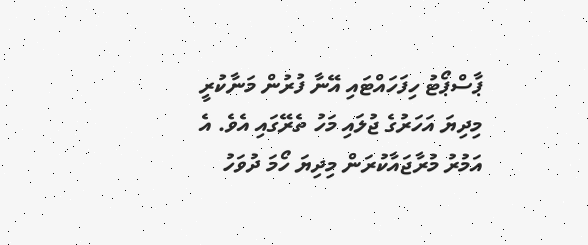ޕާސްޕޯޓު ހިފަހައްޓައި އޭނާ ފުރުން މަނާކުރީ މިދިޔަ އަހަރުގެ ޖުލައި މަހު ތެރޭގައި އެވެ. އެ އަމުރު މުރާޖައާކުރަން މިދިޔަ ހޯމަ ދުވަހު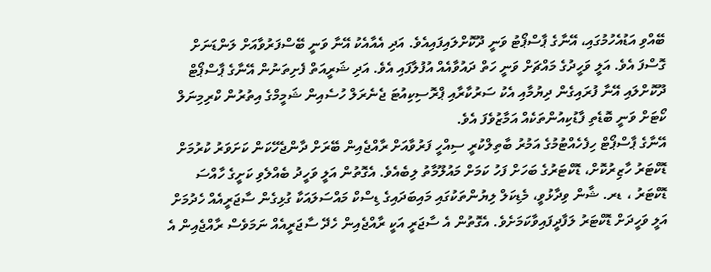ބޭއްވި އަޑުއެހުމުގައި، އޭނާގެ ޕާސްޕޯޓު ވަނީ ދޫކޮށްލައިފައިއެވެ. އަދި އެއާއެކު އޭނާ ވަނީ ބޭސްފަރުވާއަށް ލަންޑަނަށް ގޮސްފަ އެވެ. އަލީ ވަހީދުގެ މައްޗަށް ވަނީ ހަތް ދައުވާއެއް އުފުލާފައި އެވެ. އަދި ޝަރީއަތް ފެށިތަނުން އޭނާގެ ޕާސްޕޯޓް ދޫކޮށްލައި އޭނާ ފުރައިގެން ދިޔުމާއި އެކު ސަރުކާރާއި ޕްރޮސިކިއުޓަ ޖެނެރަލް ހުސެއިން ޝަމީމްގެ އިތުރުން ކްރިމިނަލް ކޯޓަށް ވަނީ ބޮޑެތި ފާޑުކިއުންތަކެއް އަމާޒުވެފަ އެވެ.
އޭނާގެ ޕާސްޕޯޓް ހިފެހެއްޓުމުގެ އަމުރު ބާތިލްކުރީ ސިއްހީ ފަރުވާއަށް ރާއްޖެއިން ބޭރަށް ދާންޖެހޭކަން ކަށަވަރު ކުރުމަށް ޑޮކްޓަރު ހާޒިރުކޮށް، ޑޮކްޓަރުގެ ބަހަށް ފަހު ކަމަށް މައުލޫމާތު ލިބެއެވެ. އެގޮތުން އަލީ ވަހީދު ބެއްލެވި ކަށީގެ ހާއްސަ ޑޮކްޓަރު ، ޑރ. ޝާން ވިދާޅުވީ، މެޑިކަލް ލިޔުންތަކުގައި މައިބަދައިގެ ޑިސްކް މައްސަލައަކާ ގުޅިގެން ސާޖަރީއެއް ހެދުމަށް އަލީ ވަހީދަށް ޑޮކްޓަރު ލަފާދީފައިވާކަމަށެވެ. އެގޮތުން އެ ސާޖަރީ އަކީ ރާއްޖެއިން ހެދޭ ސާޖަރީއެއް ނަމަވެސް ރާއްޖެއިން އެ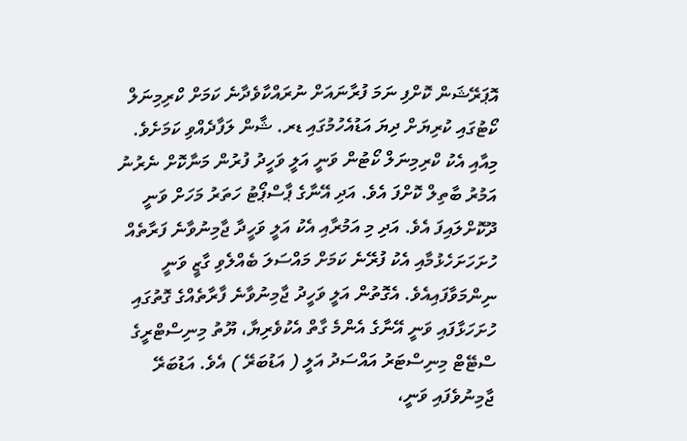އޮޕަރޭޝަން ކޮށްފި ނަމަ ފުރާނައަށް ނުރައްކާވެދާނެ ކަމަށް ކްރިމިނަލް ކޯޓުގައި ކުރިޔަށް ދިޔަ އަޑުއެހުމުގައި ޑރ. ޝާން ލަފާދެއްވި ކަމަށެވެ.
މިއާއި އެކު ކްރިމިނަލް ކޯޓުން ވަނީ އަލީ ވަހީދު ފުރުން މަނާކޮށް ނެރުނު އަމުރު ބާތިލް ކޮށްފަ އެވެ. އަދި އޭނާގެ ޕާސްޕޯޓު ހަތަރު މަހަށް ވަނީ ދޫކޮށްލައިފަ އެވެ. އަދި މި އަމުރާއި އެކު އަލީ ވަހީދާ ޖާމިނުވާނެ ފަރާތެއް ހުށަހަށަހެޅުމާއި އެކު ފުރޭނެ ކަމަށް މައްސަލަ ބެއްލެވި ގާޒީ ވަނީ ނިންމަވާފައިއެވެ. އެގޮތުން އަލީ ވަހީދު ޖާމިނުވާނެ ފާރާތެއްގެ ގޮތުގައި ހުށަހަޅާފައި ވަނީ އޭނާގެ އެންމެ ގާތް އެކުވެރިޔާ، ޔޫތު މިނިސްޓްރީގެ ސްޓޭޓް މިނިސްޓަރު އައްސަދު އަލީ ( އަޑުބަރޭ ) އެވެ. އަޑުބަރޭ ޖާމިނުވެފައި ވަނީ،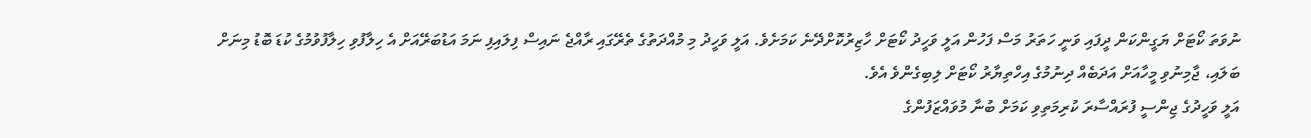ނުވަތަ ކޯޓަށް ޔަގީންކަން ދީފައި ވަނީ ހަތަރު މަސް ފަހުން އަލީ ވަހީދު ކޯޓަށް ހާޒިރުކޮށްދޭނެ ކަމަށެވެ. އަލީ ވަހީދު މި މުއްދަތުގެ ތެރޭގައި ރާއްޖެ ނައިސް ފިލައިފި ނަމަ އަޑުބަރޭއަށް އެ ހިލާފުވި ހިލާފުވުމުގެ ކުޑަ ބޮޑު މިނަށް ބަލައި، ޖާމިނުވި މީހާއަށް އަދަބެއް ދިނުމުގެ އިހްތިޔާރު ކޯޓަށް ލިބިގެންވެ އެވެ.
އަލީ ވަހީދުގެ ޖިންސީ ފުރައްސާރަ ކުރިމަތިވި ކަމަށް ބުނާ މުވައްޒަފުންގެ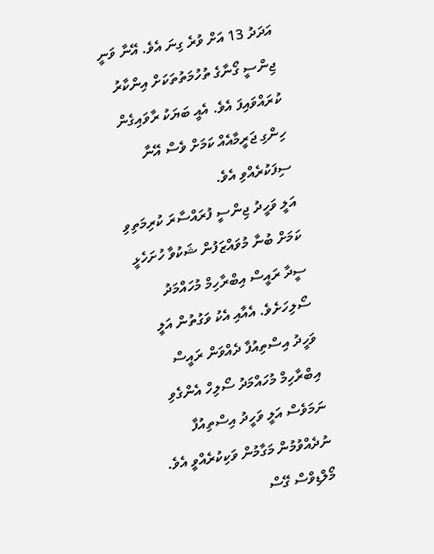އަދަދު 13 އަށް ވުރެ ގިނަ އެވެ. އޭނާ ވަނީ ޖިންސީ ގޯނާގެ ތުހުމަތުތަކަށް އިންކާރު ކުރައްވައިފަ އެވެ. އެއީ ބަޔަކު ރާވައިގެން ހިންގި ޖަރީމާއެއް ކަމަށް ވެސް އޭނާ ސިފަކުރެއްވި އެވެ.
އަލީ ވަހީދު ޖިންސީ ފުރައްސާރަ ކުރިމަތިވި ކަމަށް ބުނާ މުވައްޒަފުން ޝަކުވާ ހުށަހެޅީ ސީދާ ރައީސް އިބްރާހިމް މުހައްމަދު ސޯލިހަށެވެ. އެއާއި އެކު ވަގުތުން އަލީ ވަހީދު އިސްތިއުފާ ދެއްވަން ރައީސް އިބްރާހިމް މުހައްމަދު ސޯލިހް އެންގެވި ނަމަވެސް އަލީ ވަހީދު އިސްތިއުފާ ނުދެއްވުމުން މަގާމުން ވަކިކުރެއްވީ އެވެ.
މޯލްޑިވްސް ގޭސް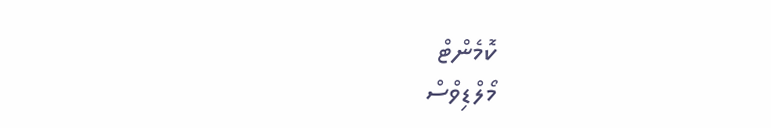ކޮމެންޓް
މޯލްޑިވްސް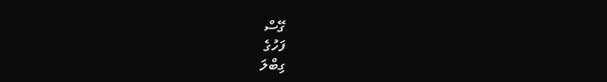ގޭސް
ފަހުގެ
ގިބްލަ